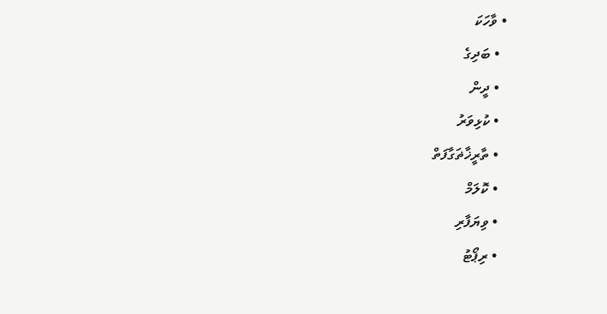• ވާހަކަ
  • ބަދިގެ
  • ދީން
  • ކުޅިވަރު
  • ތާރީޚާޡަގާފަތް
  • ކޮލަމް
  • ވިޔަފާރި
  • ރިޕޯޓު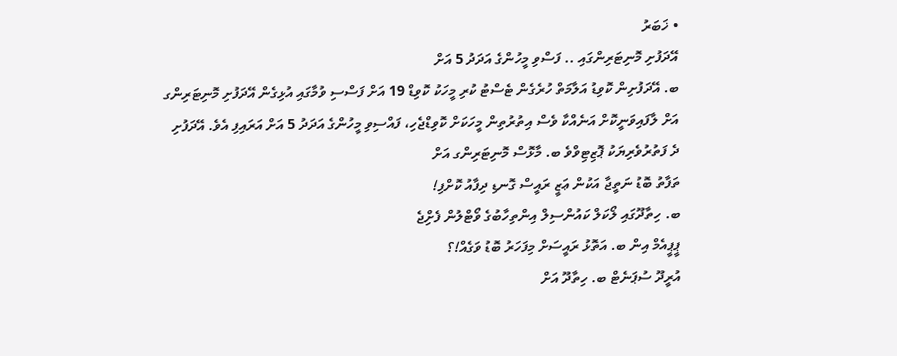• ޚަބަރު
އޭދަފުށި މޮނިޓަރިންގައި .. ފަސްވި މީހުންގެ އަދަދު 5 އަށް
ބ. އޭދަފުށިން ކޮވިޑު އަލާމަތް ހުރެގެން ޓެސްޓު ކުރި މީހަކު ކޮވިޑް 19 އަށް ފަސްސި ވުމާގައި އުޅިގެން އޭދަފުށި މޮނިޓަރިންގ އަށް ލާފައިވަނީކޮށް އަނެއްކާ ވެސް އިތުރުތިން މީހަކަށް ކޮވިޑްޖެހި، ފައްސިވި މީހުންގެ އަދަދު 5 އަށް އަރައިފި އެވެ. އޭދަފުށި
ދެ ފަތުރުވެރިޔަކު ޕޮޒިޓިވްވެ ބ. މާޅޮސް މޮނިޓަރިންގ އަށް
ތަފާތު ބޮޑު ނަތީޖާ އަކުން ޢަޒީ ރައީސް ގޮނޑި ދިފާއު ކޮށްފި!
ބ. ހިތާދޫގައި ލޯކަލް ކައުންސިލް އިންތިހާބުގެ ވޯޓްލުން ފެށިްޖެ
ޕީޕީއެމް އިން ބ. އަތޮޅު ރައީސަށް މިފަހަރު ބޮޑު ވަގެއް!؟
އުރީދޫ ސުޕަނެޓް ބ. ހިތާދޫ އަށް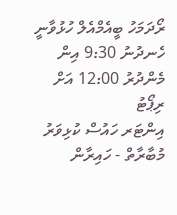ރޯދަމަހު ބީއެމްއެލް ހުޅުވާނީ ހެނދުނު 9:30 އިން މެންދުރު 12:00 އަށް
ރިޕޯޓު
އިންޓަރ ހައުސް ކުޅިވަރު މުބާރާތް - ހައިރާން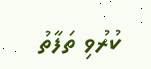ކުރުވި ތަފާތު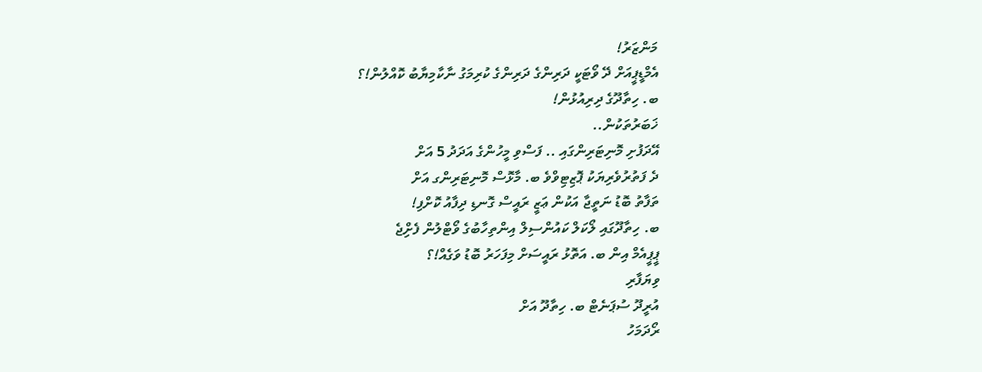މަންޒަރު!
އެމްޑީޕީއަށް ދޭ ވޯޓަކީ ދަރިންގެ ދަރިންގެ ކުރިމަގު ނާކާމިޔާބު ކޮއްލުން!؟
ބ. ހިތާދޫގެ ދިރިއުޅުން!
ޚަބަރުތަކުން..
އޭދަފުށި މޮނިޓަރިންގައި .. ފަސްވި މީހުންގެ އަދަދު 5 އަށް
ދެ ފަތުރުވެރިޔަކު ޕޮޒިޓިވްވެ ބ. މާޅޮސް މޮނިޓަރިންގ އަށް
ތަފާތު ބޮޑު ނަތީޖާ އަކުން ޢަޒީ ރައީސް ގޮނޑި ދިފާއު ކޮށްފި!
ބ. ހިތާދޫގައި ލޯކަލް ކައުންސިލް އިންތިހާބުގެ ވޯޓްލުން ފެށިްޖެ
ޕީޕީއެމް އިން ބ. އަތޮޅު ރައީސަށް މިފަހަރު ބޮޑު ވަގެއް!؟
ވިޔަފާރި
އުރީދޫ ސުޕަނެޓް ބ. ހިތާދޫ އަށް
ރޯދަމަހު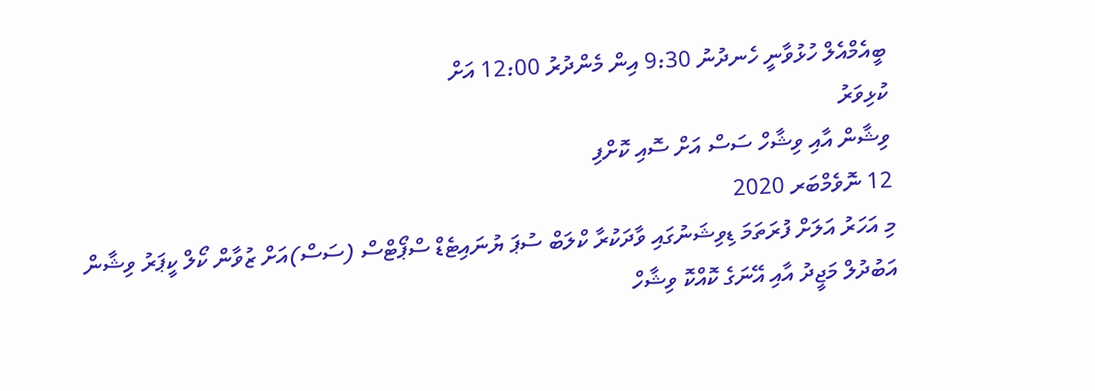ބީއެމްއެލް ހުޅުވާނީ ހެނދުނު 9:30 އިން މެންދުރު 12:00 އަށް
ކުޅިވަރު
ވިޝާން އާއި ވިޝާހް ސަސް އަށް ސޮއި ކޮށްފި
12 ނޮވެމްބަރ 2020
މި އަހަރު އަލަށް ފުރަތަމަ ޑިވިޝަނުގައި ވާދަކުރާ ކްލަބް ސުޕަ ޔުނައިޓެޑް ސްޕޯޓްސް (ސަސް)އަށް ޒުވާން ކޯލް ކީޕަރު ވިޝާން އަބުދުލް މަޖީދު އާއި އޭނަގެ ކޮއްކޮ ވިޝާހް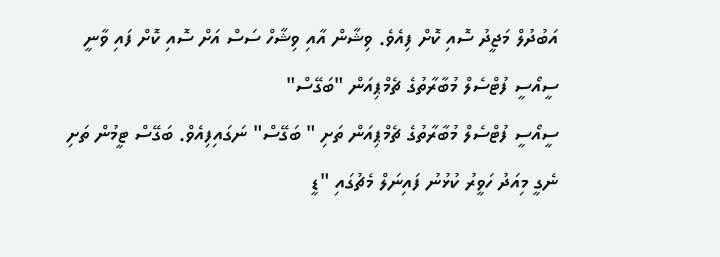އަބުދުލް މަޖީދު ސޮއި ކޮށް ފިއެވެ. ވިޝާން އާއި ވިޝާހް ސަސް އަށް ސޮއި ކޮށް ފައި ވާނީ
ސީއޯސީ ފުޓްސެލް މުބާރާތުގެ ޗެމްޕިއަން "ބަގޭސް"
ސީއޯސީ ފުޓްސެލް މުބާރާތުގެ ޗެމްޕިއަން ތަށި " ބަގޭސް" ނަގައިފިއެވް. ބަގޭސް ޓީމުން ތަށި ނެގީ މިއަދު ހަވީރު ކުޅުނު ފައިނަލް މެޗުގައި "ޑީ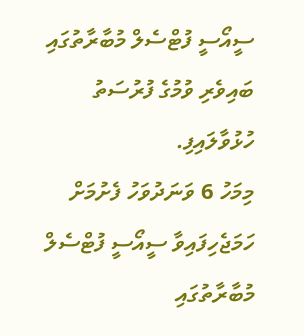ސީއޯސީ ފުޓްސެލް މުބާރާތުގައި ބައިވެރި ވުމުގެ ފުރުސަތު ހުޅުވާލައިފި.
މިމަހު 6 ވަނަދުވަހު ފެށުމަށް ހަމަޖެހިފައިވާ ސީއޯސީ ފުޓްސެލް މުބާރާތުގައި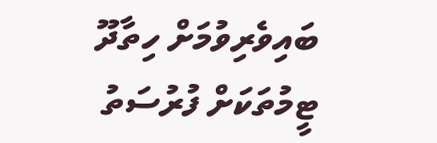ބައިވެރިވުމަށް ހިތާދޫ ޓީމުތަކަށް ފުރުސަތު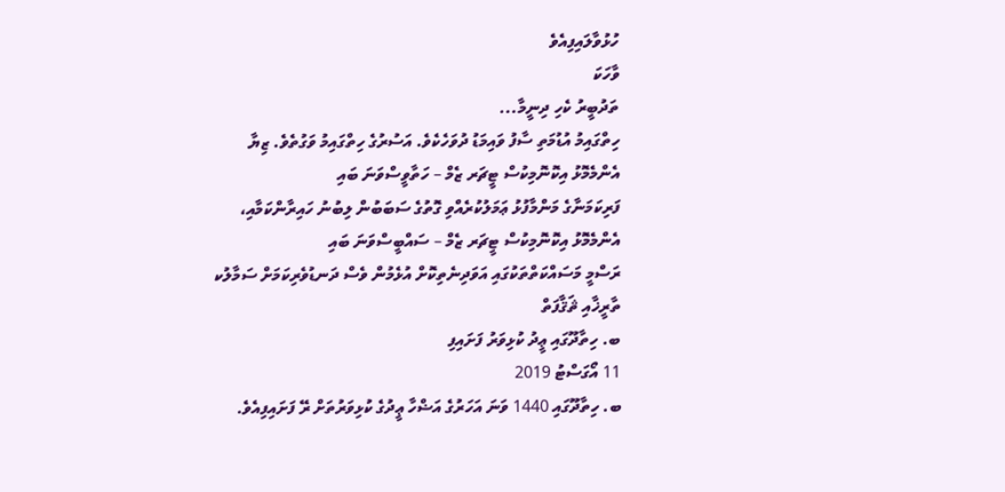ހުޅުވާލައިފިއެވެ
ވާހަކަ
ތަދުބީރު ކެހި ދިނީމާ...
ހިތްގައިމު އުޑުމަތި ސާފު ވައިމަޑު ދުވަހެކެވެ. އަސުރުގެ ހިތްގައިމު ވަގުތެވެ. ޒިޔާ
އެންމެމޮޅު އިކޮނޮމިކުސް ޓީޗަރ ޒެމް – ހަތާވީސްވަނަ ބައި
ފަރިކަމަނާގެ މަންމާފުޅު ޢަމަލުކުރެއްވި ގޮތުގެ ސަބަބުން ލިބުނު ހައިރާންކަމާއި،
އެންމެމޮޅު އިކޮނޮމިކުސް ޓީޗަރ ޒެމް – ސައްބީސްވަނަ ބައި
ރަސްމީ މަސައްކަތްތަކުގައި އަވަދިނެތިކޮށް އުޅެމުން ވެސް ދަނޑުވެރިކަމަށް ސަމާލުކ
ތާރީޚާއި ޘަޤާފަތް
ބ. ހިތާދޫގައި ޢީދު ކުޅިވަރު ފަށައިފި
11 އޯގަސްޓު 2019
ބ. ހިތާދޫގައި 1440 ވަނަ އަހަރުގެ އަޟްހާ ޢީދުގެ ކުޅިވަރުތަށް ރޭ ފަށައިފިއެވެ.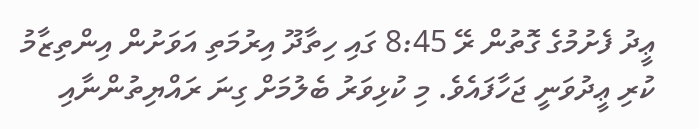ޢީދު ފެށުމުގެ ގޮތުން ރޭ 8:45 ގައި ހިތާދޫ އިރުމަތި އަވަށުން އިންތިޒާމު ކުރި ޢީދުވަނީ ޖަހާފައެވެ. މި ކުޅިވަރު ބެލުމަށް ގިނަ ރައްޔިތުންނާއި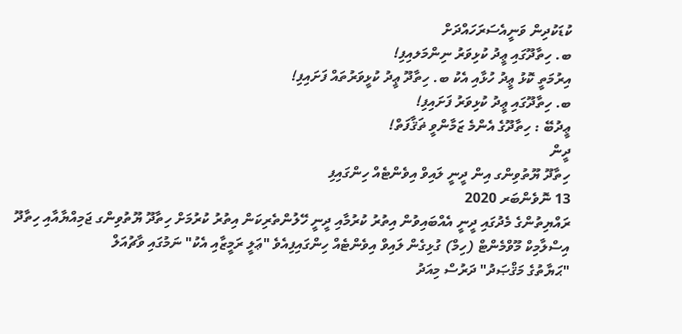ކުޑަކުދިން ވަނީއެސަރަހައްދަށް
ބ. ހިތާދޫގައި ޢީދު ކުޅިވަރު ނިންމަލއިފި!
އިރުމަތީ ކޮޅު ޢީދު ހުޅާއި އެކު ބ. ހިތާދޫ ޢީދު ކުޅީވަރުތައް ފަށައިފި!
ބ. ހިތާދޫގައި ޢީދު ކުޅިވަރު ފަށައިފި!
ޢީދުބޭ : ހިތާދޫގެ އެންމެ ޒަމާންވީ ޡަޤާފަތް!
ދީން
ހިތާދޫ ޔޫތުވިންގ އިން ދީނީ ލައިވް އިވެންޓެއް ހިންގައިފި
13 ނޮވެންބަރ 2020
ރައްޔިތުންގެ މެދުގައި ދީނީ އެއްބައިވުން އިތުރު ކުރުމާއި ދީނީ ހޭލުންތެރިކަން އިތުރު ކުރުމަށް ހިތާދޫ ޔޫތުވިންގ ޖަމިއްޔާއާއި ހިތާދޫ އިސްލާމިކް މޫވްމެންޓް (ހިމް) ގުޅިގެން ލައިވް އިވެންޓެއް ހިންގައިފިއެވެ "ޢަލީ ރަމީޒާއި އެކު" ނަމުގައި ވާޗުއަލް
"ޙަޔާތުގެ މަޤްޞަދު" ދަރުސް މިއަދު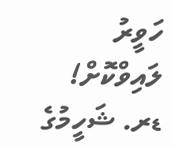ހަވީރު ލައިވްކޮށް!
ޑރ. ޝަހީމުގެ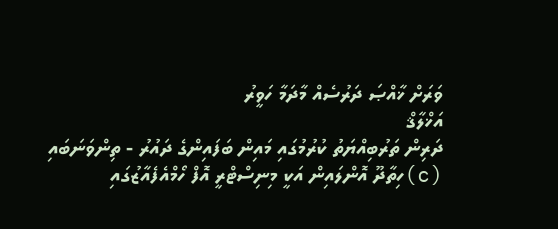ވަރަށް ޚާއްޞަ ދަރުސެއް މާދަމާ ހަވީރު
އަޚްލާޤް
ދަރިން ތަރުބިއްޔަތު ކުރުމުގައި މައިން ބަފައިންގެ ދައުރު - ތިންވަނަބައި
(c)ހިތާދޫ އޮންލައިން އަކީ މިނިސްޓްރީ އޮފް ހޯމްއެފެއާޒުގައި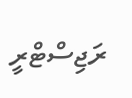ރަޖިސްޓްރީ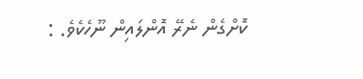ކޮށްގެން ނެރޭ އޮންލައިން ނޫހެކެވެ. :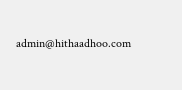admin@hithaadhoo.com